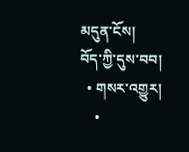མདུན་ངོས།
བོད་ཀྱི་དུས་བབ།
  • གསར་འགྱུར།
    •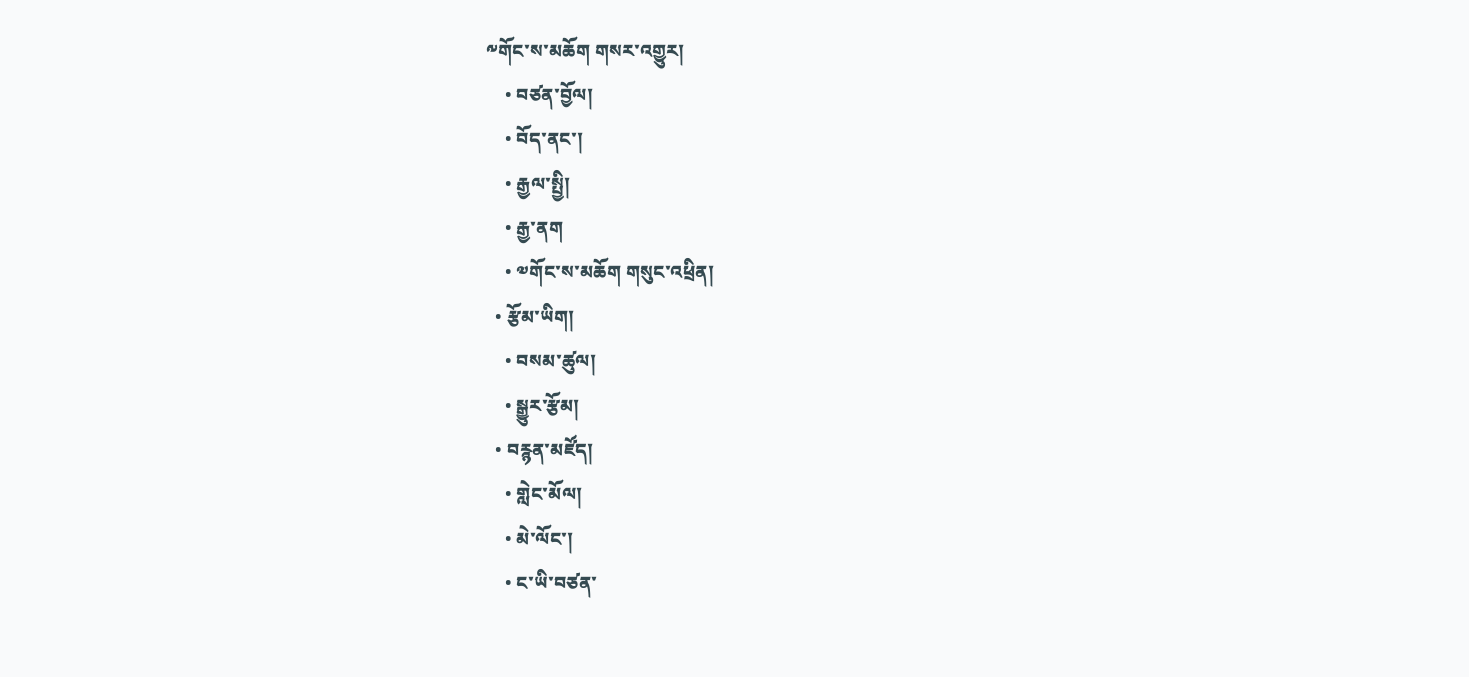༸གོང་ས་མཆོག གསར་འགྱུར།
    • བཙན་བྱོལ།
    • བོད་ནང་།
    • རྒྱལ་སྤྱི།
    • རྒྱ་ནག
    • ༧གོང་ས་མཆོག གསུང་འཕྲིན།
  • རྩོམ་ཡིག།
    • བསམ་ཚུལ།
    • སྒྱུར་རྩོམ།
  • བརྙན་མཛོད།
    • གླེང་མོལ།
    • མེ་ལོང་།
    • ང་ཡི་བཙན་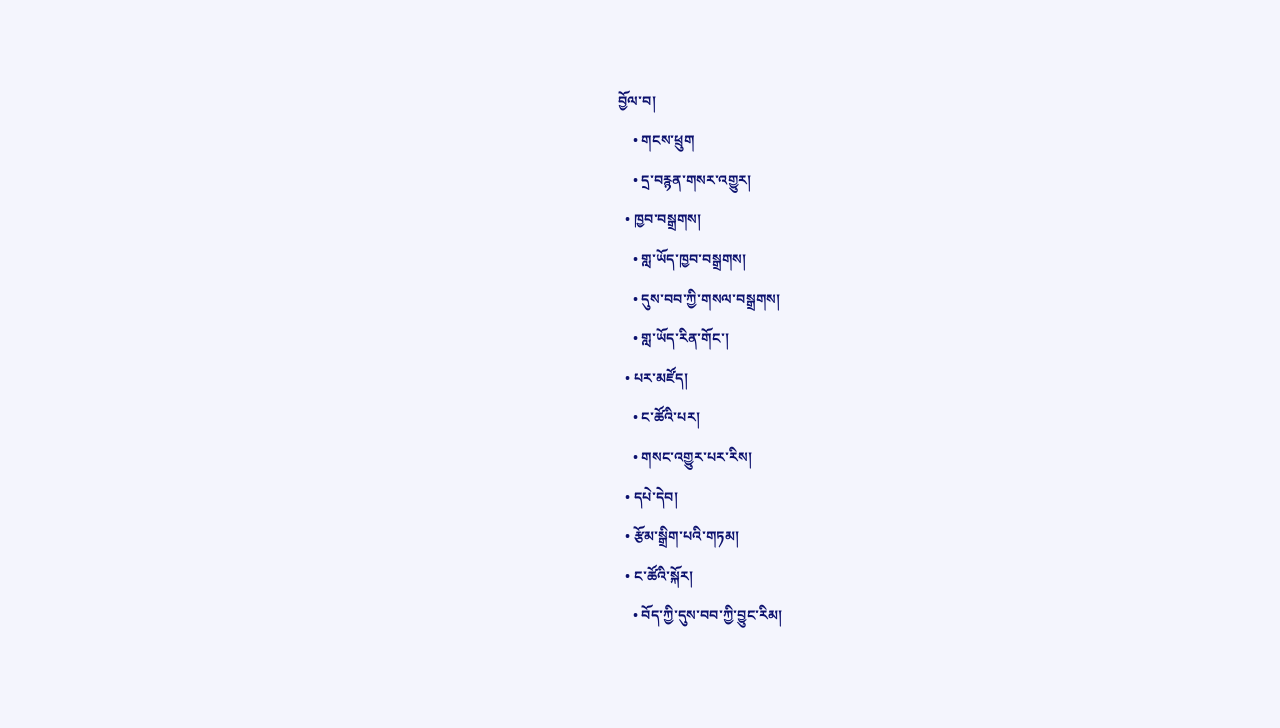བྱོལ་བ།
    • གངས་ཕྲུག
    • དྲ་བརྙན་གསར་འགྱུར།
  • ཁྱབ་བསྒྲགས།
    • གླ་ཡོད་ཁྱབ་བསྒྲགས།
    • དུས་བབ་ཀྱི་གསལ་བསྒྲགས།
    • གླ་ཡོད་རིན་གོང་།
  • པར་མཛོད།
    • ང་ཚོའི་པར།
    • གསང་འགྱུར་པར་རིས།
  • དཔེ་དེབ།
  • རྩོམ་སྒྲིག་པའི་གཏམ།
  • ང་ཚོའི་སྐོར།
    • བོད་ཀྱི་དུས་བབ་ཀྱི་བྱུང་རིམ།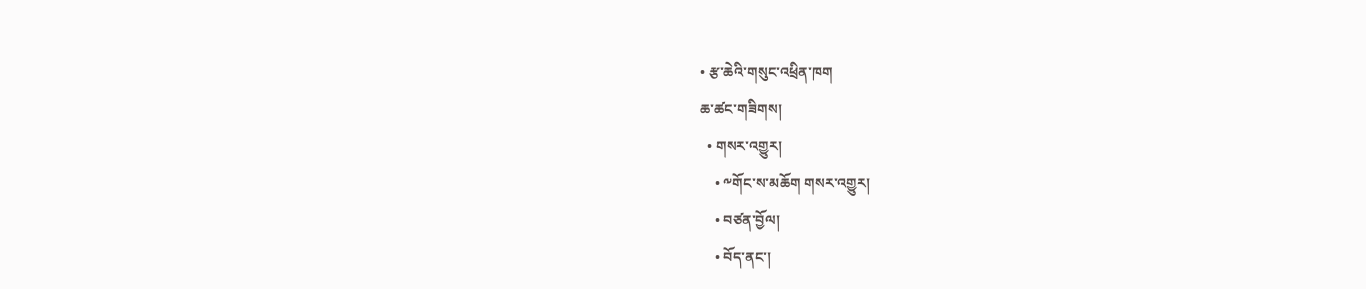• རྩ་ཆེའི་གསུང་འཕྲིན་ཁག
ཆ་ཚང་གཟིགས།
  • གསར་འགྱུར།
    • ༸གོང་ས་མཆོག གསར་འགྱུར།
    • བཙན་བྱོལ།
    • བོད་ནང་།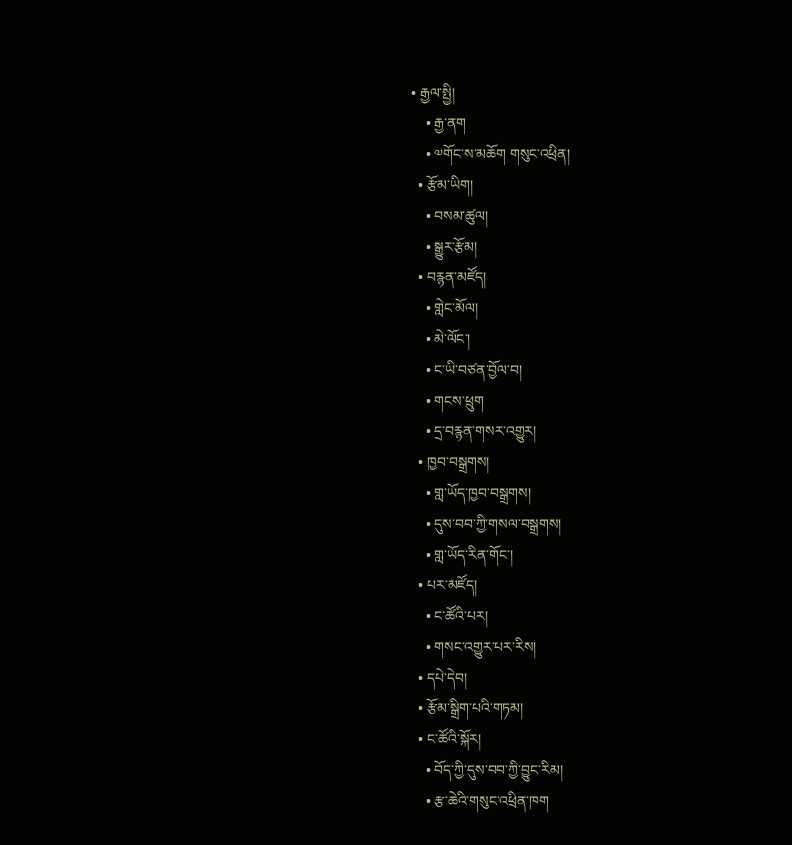• རྒྱལ་སྤྱི།
    • རྒྱ་ནག
    • ༧གོང་ས་མཆོག གསུང་འཕྲིན།
  • རྩོམ་ཡིག།
    • བསམ་ཚུལ།
    • སྒྱུར་རྩོམ།
  • བརྙན་མཛོད།
    • གླེང་མོལ།
    • མེ་ལོང་།
    • ང་ཡི་བཙན་བྱོལ་བ།
    • གངས་ཕྲུག
    • དྲ་བརྙན་གསར་འགྱུར།
  • ཁྱབ་བསྒྲགས།
    • གླ་ཡོད་ཁྱབ་བསྒྲགས།
    • དུས་བབ་ཀྱི་གསལ་བསྒྲགས།
    • གླ་ཡོད་རིན་གོང་།
  • པར་མཛོད།
    • ང་ཚོའི་པར།
    • གསང་འགྱུར་པར་རིས།
  • དཔེ་དེབ།
  • རྩོམ་སྒྲིག་པའི་གཏམ།
  • ང་ཚོའི་སྐོར།
    • བོད་ཀྱི་དུས་བབ་ཀྱི་བྱུང་རིམ།
    • རྩ་ཆེའི་གསུང་འཕྲིན་ཁག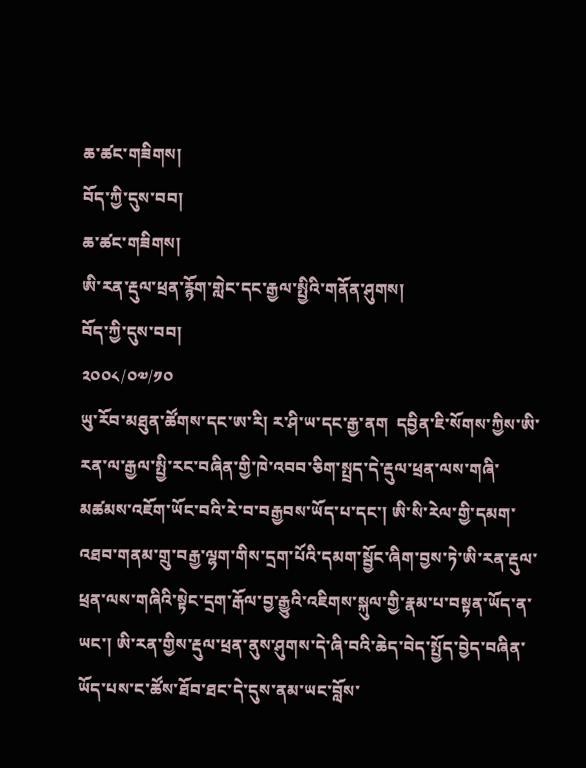ཆ་ཚང་གཟིགས།
བོད་ཀྱི་དུས་བབ།
ཆ་ཚང་གཟིགས།
ཨི་རན་རྡུལ་ཕྲན་རྙོག་གླེང་དང་རྒྱལ་སྤྱིའི་གནོན་ཤུགས།
བོད་ཀྱི་དུས་བབ།
༢༠༠༨/༠༧/༡༠
ཡུ་རོབ་མཐུན་ཚོགས་དང་ཨ་རི། ར་ཤི་ཡ་དང་རྒྱ་ནག  དབྱིན་ཇི་སོགས་ཀྱིས་ཨི་རན་ལ་རྒྱལ་སྤྱི་རང་བཞིན་གྱི་ཁེ་འབབ་ཅིག་སྤྲད་དེ་རྡུལ་ཕྲན་ལས་གཞི་མཚམས་འཇོག་ཡོང་བའི་རེ་བ་བརྒྱབས་ཡོད་པ་དང་། ཨི་སི་རེལ་གྱི་དམག་འཐབ་གནམ་གྲུ་བརྒྱ་ལྷག་གིས་དྲག་པོའི་དམག་སྦྱོང་ཞིག་བྱས་ཏེ་ཨི་རན་རྡུལ་ཕྲན་ལས་གཞིའི་སྟེང་དྲག་རྒོལ་བྱ་རྒྱུའི་འཇིགས་སྐུལ་གྱི་རྣམ་པ་བསྟན་ཡོད་ན་ཡང་། ཨི་རན་གྱིས་རྡུལ་ཕྲན་ནུས་ཤུགས་དེ་ཞི་བའི་ཆེད་བེད་སྤྱོད་བྱེད་བཞིན་ཡོད་པས་ང་ཚོས་ཐོབ་ཐང་དེ་དུས་ནམ་ཡང་བློས་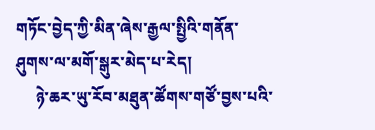གཏོང་བྱེད་ཀྱི་མིན་ཞེས་རྒྱལ་སྤྱིའི་གནོན་ཤུགས་ལ་མགོ་སྒུར་མེད་པ་རེད།
     ཉེ་ཆར་ཡུ་རོབ་མཐུན་ཚོགས་གཙོ་བྱས་པའི་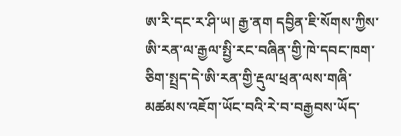ཨ་རི་དང་ར་ཤི་ཡ། རྒྱ་ནག དབྱིན་ཇི་སོགས་ཀྱིས་ཨི་རན་ལ་རྒྱལ་སྤྱི་རང་བཞིན་གྱི་ཁེ་དབང་ཁག་ཅིག་སྤྲད་དེ་ཨི་རན་གྱི་རྡུལ་ཕྲན་ལས་གཞི་མཚམས་འཇོག་ཡོང་བའི་རེ་བ་བརྒྱབས་ཡོད་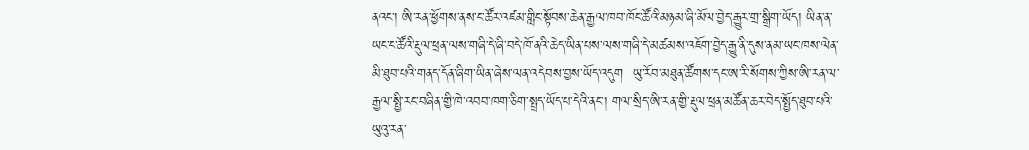ནའང་། ཨི་རན་ཕྱོགས་ནས་ང་ཚོར་འཛམ་གླིང་སྟོབས་ཆེན་རྒྱལ་ཁབ་ཁོང་ཚོའི་མཉམ་ཞི་མོལ་བྱེད་རྒྱུར་གྲ་སྒྲིག་ཡོད། ཡིན་ན་ཡང་ང་ཚོའི་རྡུལ་ཕྲན་ལས་གཞི་དེ་ཞི་བདེ་ཁོ་ནའི་ཆེད་ཡིན་པས་ལས་གཞི་དེ་མཚམས་འཇོག་བྱེད་རྒྱུ་ནི་དུས་ནམ་ཡང་ཁས་ལེན་མི་ཐུབ་པའི་གནད་དོན་ཞིག་ཡིན་ཞེས་ལན་འདེབས་བྱས་ཡོད་འདུག  ཡུ་རོབ་མཐུན་ཚོགས་དང་ཨ་རི་སོགས་ཀྱིས་ཨི་རན་ལ་རྒྱལ་སྤྱི་རང་བཞིན་གྱི་ཁེ་འབབ་ཁག་ཅིག་སྤྲད་ཡོད་པ་དེའི་ནང་། གལ་སྲིད་ཨི་རན་གྱི་རྡུལ་ཕྲན་མཚོན་ཆར་བེད་སྤྱོད་ཐུབ་པའི་ཡུའུ་རན་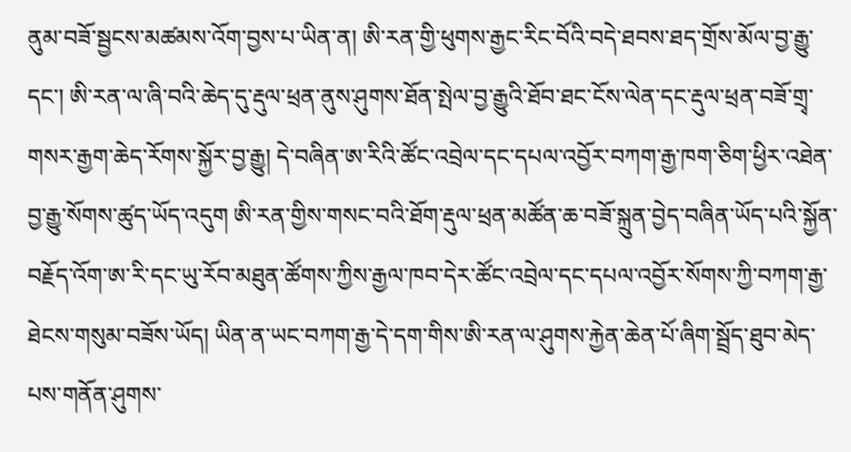ནུམ་བཟོ་སྦྱངས་མཚམས་འོག་བྱས་པ་ཡིན་ན། ཨི་རན་གྱི་ཕུགས་རྒྱང་རིང་བོའི་བདེ་ཐབས་ཐད་གྲོས་མོལ་བྱ་རྒྱུ་དང་། ཨི་རན་ལ་ཞི་བའི་ཆེད་དུ་རྡུལ་ཕྲན་ནུས་ཤུགས་ཐོན་སྤེལ་བྱ་རྒྱུའི་ཐོབ་ཐང་ངོས་ལེན་དང་རྡུལ་ཕྲན་བཟོ་གྲྭ་གསར་རྒྱག་ཆེད་རོགས་སྐྱོར་བྱ་རྒྱུ། དེ་བཞིན་ཨ་རིའི་ཚོང་འབྲེལ་དང་དཔལ་འབྱོར་བཀག་རྒྱ་ཁག་ཅིག་ཕྱིར་འཐེན་བྱ་རྒྱུ་སོགས་ཚུད་ཡོད་འདུག ཨི་རན་གྱིས་གསང་བའི་ཐོག་རྡུལ་ཕྲན་མཚོན་ཆ་བཟོ་སྐྲུན་བྱེད་བཞིན་ཡོད་པའི་སྐྱོན་བརྗོད་འོག་ཨ་རི་དང་ཡུ་རོབ་མཐུན་ཚོགས་ཀྱིས་རྒྱལ་ཁབ་དེར་ཚོང་འབྲེལ་དང་དཔལ་འབྱོར་སོགས་ཀྱི་བཀག་རྒྱ་ཐེངས་གསུམ་བཟོས་ཡོད། ཡིན་ན་ཡང་བཀག་རྒྱ་དེ་དག་གིས་ཨི་རན་ལ་ཤུགས་རྐྱེན་ཆེན་པོ་ཞིག་སྦྲོད་ཐུབ་མེད་པས་གནོན་ཤུགས་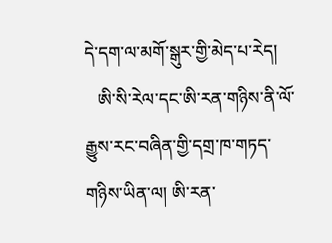དེ་དག་ལ་མགོ་སྒུར་གྱི་མེད་པ་རེད།
   ཨི་སི་རེལ་དང་ཨི་རན་གཉིས་ནི་ལོ་རྒྱུས་རང་བཞིན་གྱི་དགྲ་ཁ་གཏད་གཉིས་ཡིན་ལ། ཨི་རན་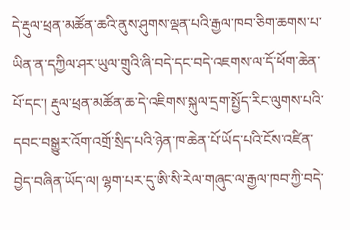དེ་རྡུལ་ཕྲན་མཚོན་ཆའི་ནུས་ཤུགས་ལྡན་པའི་རྒྱལ་ཁབ་ཅིག་ཆགས་པ་ཡིན་ན་དཀྱིལ་ཤར་ཡུལ་གྲུའི་ཞི་བདེ་དང་བདེ་འཇགས་ལ་དོ་ཕོག་ཆེན་པོ་དང་། རྡུལ་ཕྲན་མཚོན་ཆ་དེ་འཇིགས་སྐུལ་དྲག་སྤྱོད་རིང་ལུགས་པའི་དབང་བསྒྱུར་འོག་འགྲོ་སྲིད་པའི་ཉེན་ཁ་ཆེན་པོ་ཡོད་པའི་ངོས་འཛིན་བྱེད་བཞིན་ཡོད་ལ། ལྷག་པར་དུ་ཨི་སི་རེལ་གཞུང་ལ་རྒྱལ་ཁབ་ཀྱི་བདེ་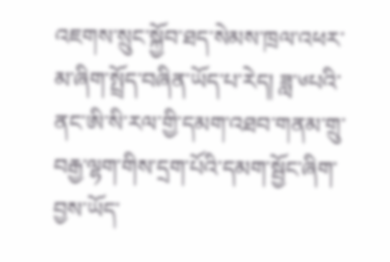འཇགས་སྲུང་སྐྱོབ་ཐད་སེམས་ཁྲལ་འཕར་མ་ཞིག་སྤྲོད་བཞིན་ཡོད་པ་རེད། ཟླ་༦པའི་ནང་ཨི་སི་རལ་གྱི་དམག་འཐབ་གནམ་གྲུ་བརྒྱ་ལྷག་གིས་དྲག་པོའི་དམག་སྦྱོང་ཞིག་བྱས་ཡོད་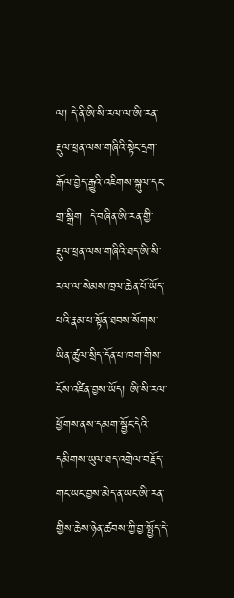ལ། དེ་ནི་ཨི་སི་རལ་ལ་ཨི་རན་རྡུལ་ཕྲན་ལས་གཞིའི་སྟེང་དྲག་རྒོལ་བྱེད་རྒྱུའི་འཇིགས་སྐུལ་དང་གྲ་སྒྲིག  དེ་བཞིན་ཨི་རན་གྱི་རྡུལ་ཕྲན་ལས་གཞིའི་ཐད་ཨི་སི་རལ་ལ་སེམས་ཁྲལ་ཆེན་པོ་ཡོད་པའི་རྣམ་པ་སྟོན་ཐབས་སོགས་ཡིན་ཚུལ་སྲིད་དོན་པ་ཁག་གིས་ངོས་འཛིན་བྱས་ཡོད། ཨི་སི་རལ་ཕྱོགས་ནས་དམག་སྦྱོང་དེའི་དམིགས་ཡུལ་ཐད་འགྲེལ་བརྗོད་གང་ཡང་བྱས་མེད་ན་ཡང་ཨི་རན་གྱིས་ཆེས་ཉེན་ཚབས་ཀྱི་བྱ་སྤྱོད་དེ་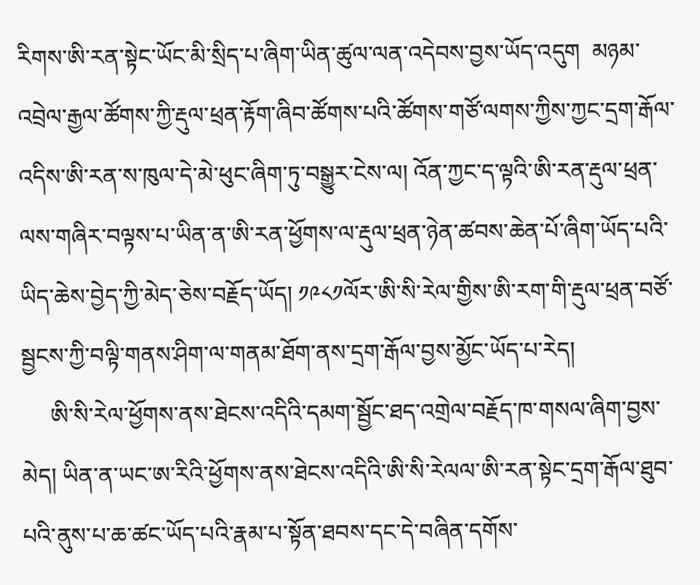རིགས་ཨི་རན་སྟེང་ཡོང་མི་སྲིད་པ་ཞིག་ཡིན་ཚུལ་ལན་འདེབས་བྱས་ཡོད་འདུག  མཉམ་འབྲེལ་རྒྱལ་ཚོགས་ཀྱི་རྡུལ་ཕྲན་རྟོག་ཞིབ་ཚོགས་པའི་ཚོགས་གཙོ་ལགས་ཀྱིས་ཀྱང་དྲག་རྒོལ་འདིས་ཨི་རན་ས་ཁུལ་དེ་མེ་ཕུང་ཞིག་ཏུ་བསྒྱུར་ངེས་ལ། འོན་ཀྱང་ད་ལྟའི་ཨི་རན་རྡུལ་ཕྲན་ལས་གཞིར་བལྟས་པ་ཡིན་ན་ཨི་རན་ཕྱོགས་ལ་རྡུལ་ཕྲན་ཉེན་ཚབས་ཆེན་པོ་ཞིག་ཡོད་པའི་ཡིད་ཆེས་བྱེད་ཀྱི་མེད་ཅེས་བརྗོད་ཡོད། ༡༩༨༡ལོར་ཨི་སི་རེལ་གྱིས་ཨི་རག་གི་རྡུལ་ཕྲན་བཙོ་སྦྱངས་ཀྱི་བལྟི་གནས་ཤིག་ལ་གནམ་ཐོག་ནས་དྲག་རྒོལ་བྱས་མྱོང་ཡོད་པ་རེད།
     ཨི་སི་རེལ་ཕྱོགས་ནས་ཐེངས་འདིའི་དམག་སྦྱོང་ཐད་འགྲེལ་བརྗོད་ཁ་གསལ་ཞིག་བྱས་མེད། ཡིན་ན་ཡང་ཨ་རིའི་ཕྱོགས་ནས་ཐེངས་འདིའི་ཨི་སི་རེལལ་ཨི་རན་སྟེང་དྲག་རྒོལ་ཐུབ་པའི་ནུས་པ་ཆ་ཚང་ཡོད་པའི་རྣམ་པ་སྟོན་ཐབས་དང་དེ་བཞིན་དགོས་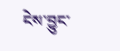ངེས་བྱུང་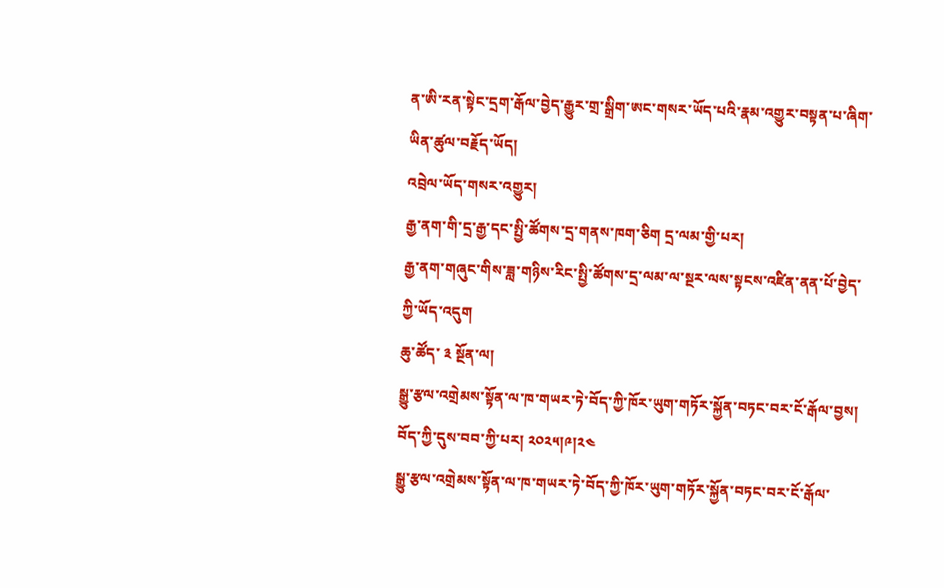ན་ཨི་རན་སྟེང་དྲག་རྒོལ་བྱེད་རྒྱུར་གྲ་སྒྲིག་ཨང་གསར་ཡོད་པའི་རྣམ་འགྱུར་བསྟན་པ་ཞིག་ཡིན་ཚུལ་བརྗོད་ཡོད།
འབྲེལ་ཡོད་གསར་འགྱུར།
རྒྱ་ནག་གི་དྲ་རྒྱ་དང་སྤྱི་ཚོགས་དྲ་གནས་ཁག་ཅིག དྲ་ལམ་གྱི་པར།
རྒྱ་ནག་གཞུང་གིས་ཟླ་གཉིས་རིང་སྤྱི་ཚོགས་དྲ་ལམ་ལ་སྔར་ལས་སྟངས་འཛིན་ནན་པོ་བྱེད་ཀྱི་ཡོད་འདུག
ཆུ་ཚོད་ ༣ སྔོན་ལ།
སྒྱུ་རྩལ་འགྲེམས་སྟོན་ལ་ཁ་གཡར་ཏེ་བོད་ཀྱི་ཁོར་ཡུག་གཏོར་སྐྱོན་བཏང་བར་ངོ་རྒོལ་བྱས། བོད་ཀྱི་དུས་བབ་ཀྱི་པར། ༢༠༢༥།༩།༢༤
སྒྱུ་རྩལ་འགྲེམས་སྟོན་ལ་ཁ་གཡར་ཏེ་བོད་ཀྱི་ཁོར་ཡུག་གཏོར་སྐྱོན་བཏང་བར་ངོ་རྒོལ་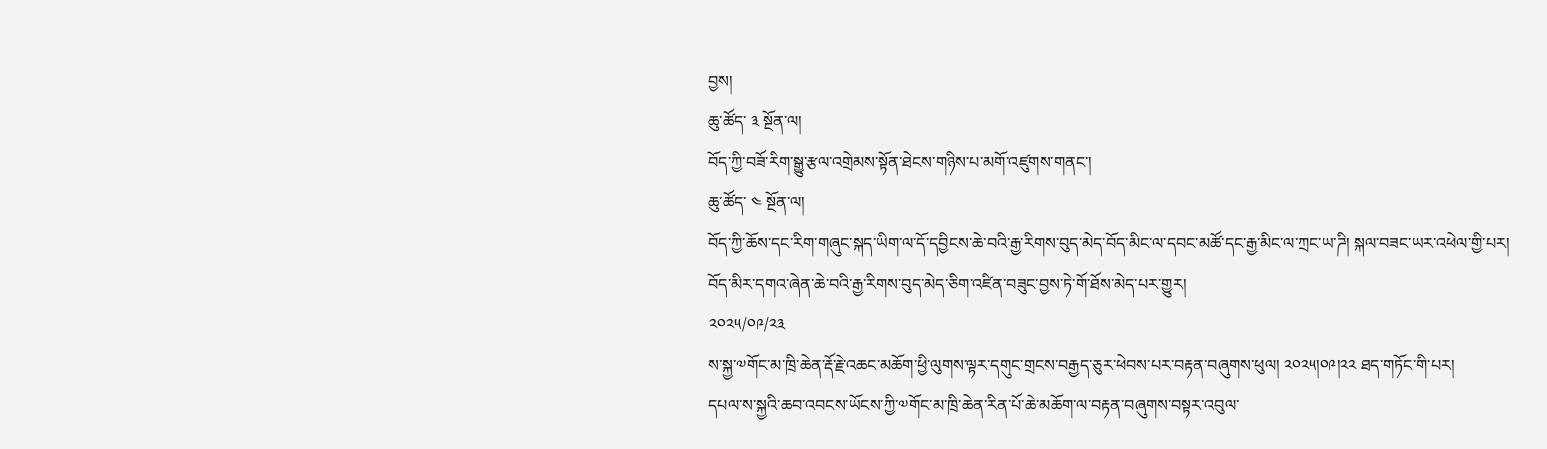བྱས།
ཆུ་ཚོད་ ༣ སྔོན་ལ།
བོད་ཀྱི་བཟོ་རིག་སྒྱུ་རྩལ་འགྲེམས་སྟོན་ཐེངས་གཉིས་པ་མགོ་འཛུགས་གནང་།
ཆུ་ཚོད་ ༤ སྔོན་ལ།
བོད་ཀྱི་ཆོས་དང་རིག་གཞུང་སྐད་ཡིག་ལ་དོ་དབྱིངས་ཆེ་བའི་རྒྱ་རིགས་བུད་མེད་བོད་མིང་ལ་དབང་མཚོ་དང་རྒྱ་མིང་ལ་ཀྲང་ཡ་ཌི། སྐལ་བཟང་ཡར་འཕེལ་གྱི་པར།
བོད་མིར་དགའ་ཞེན་ཆེ་བའི་རྒྱ་རིགས་བུད་མེད་ཅིག་འཛིན་བཟུང་བྱས་ཏེ་གོ་ཐོས་མེད་པར་གྱུར།
༢༠༢༥/༠༩/༢༣
ས་སྐྱ་༧གོང་མ་ཁྲི་ཆེན་རྡོ་རྗེ་འཆང་མཆོག་ཕྱི་ལུགས་ལྟར་དགུང་གྲངས་བརྒྱད་ཅུར་ཕེབས་པར་བརྟན་བཞུགས་ཕུལ། ༢༠༢༥།༠༩།༢༢ ཐད་གཏོང་གི་པར།
དཔལ་ས་སྐྱའི་ཆབ་འབངས་ཡོངས་ཀྱི་༧གོང་མ་ཁྲི་ཆེན་རིན་པོ་ཆེ་མཆོག་ལ་བརྟན་བཞུགས་བསྟར་འབུལ་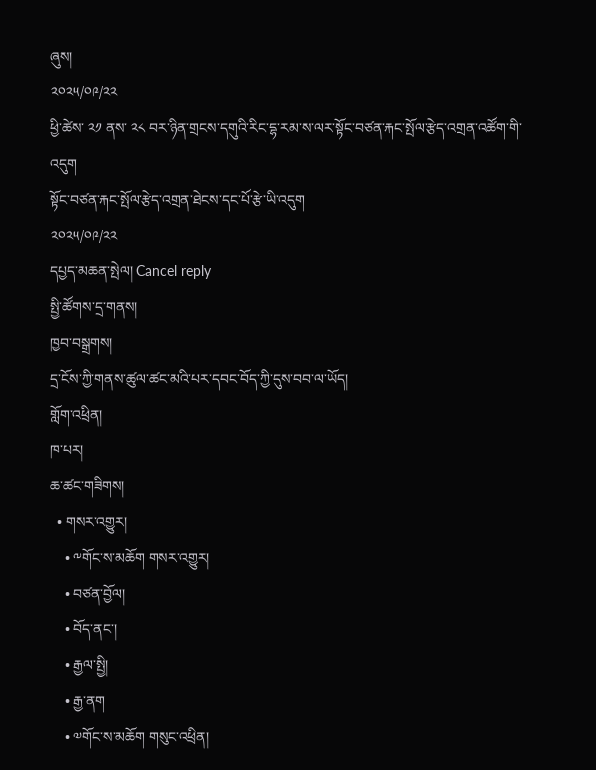ཞུས།
༢༠༢༥/༠༩/༢༢
ཕྱི་ཚེས་ ༢༡ ནས་ ༢༨ བར་ཉིན་གྲངས་དགུའི་རིང་དྷ་རམ་ས་ལར་སྟོང་བཙན་རྐང་སྤོལ་རྩེད་འགྲན་འཚོག་གི་འདུག
སྟོང་བཙན་རྐང་སྤོལ་རྩེད་འགྲན་ཐེངས་དང་པོ་རྩེ་ཡི་འདུག
༢༠༢༥/༠༩/༢༢
དཔྱད་མཆན་སྤེལ། Cancel reply
སྤྱི་ཚོགས་དྲ་གནས།
ཁྱབ་བསྒྲགས།
དྲ་ངོས་ཀྱི་གནས་ཚུལ་ཚང་མའི་པར་དབང་བོད་ཀྱི་དུས་བབ་ལ་ཡོད།
གློག་འཕྲིན།
ཁ་པར།
ཆ་ཚང་གཟིགས།
  • གསར་འགྱུར།
    • ༸གོང་ས་མཆོག གསར་འགྱུར།
    • བཙན་བྱོལ།
    • བོད་ནང་།
    • རྒྱལ་སྤྱི།
    • རྒྱ་ནག
    • ༧གོང་ས་མཆོག གསུང་འཕྲིན།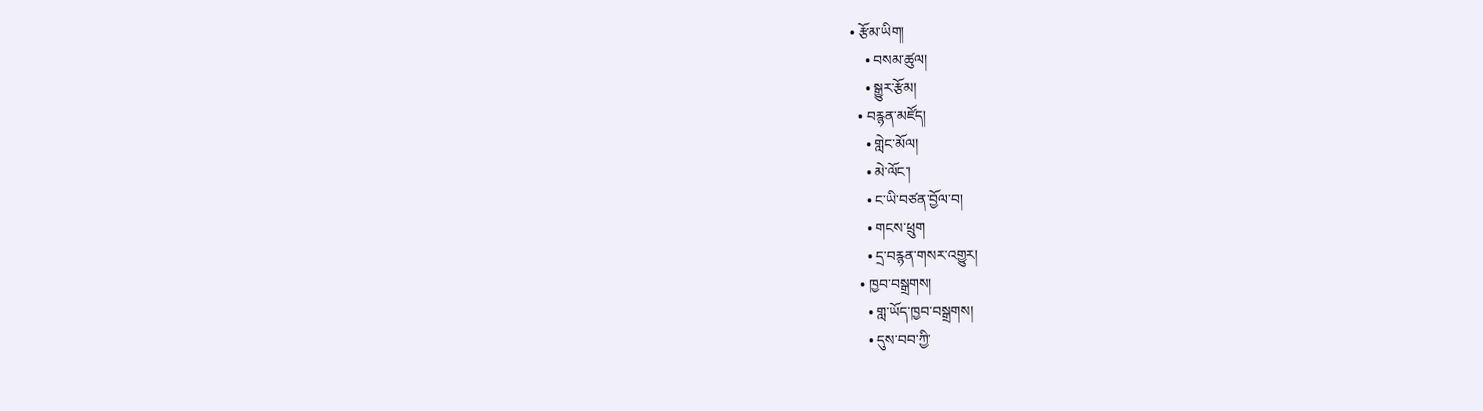• རྩོམ་ཡིག།
    • བསམ་ཚུལ།
    • སྒྱུར་རྩོམ།
  • བརྙན་མཛོད།
    • གླེང་མོལ།
    • མེ་ལོང་།
    • ང་ཡི་བཙན་བྱོལ་བ།
    • གངས་ཕྲུག
    • དྲ་བརྙན་གསར་འགྱུར།
  • ཁྱབ་བསྒྲགས།
    • གླ་ཡོད་ཁྱབ་བསྒྲགས།
    • དུས་བབ་ཀྱི་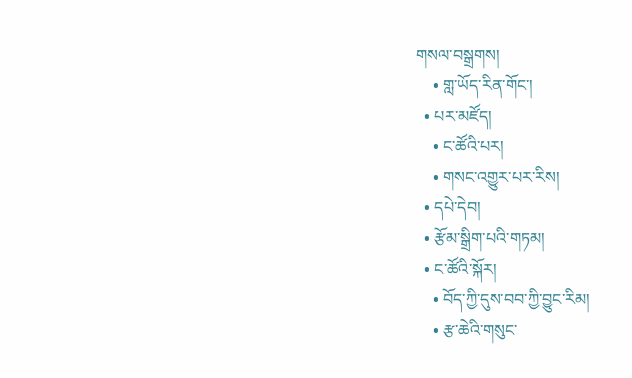གསལ་བསྒྲགས།
    • གླ་ཡོད་རིན་གོང་།
  • པར་མཛོད།
    • ང་ཚོའི་པར།
    • གསང་འགྱུར་པར་རིས།
  • དཔེ་དེབ།
  • རྩོམ་སྒྲིག་པའི་གཏམ།
  • ང་ཚོའི་སྐོར།
    • བོད་ཀྱི་དུས་བབ་ཀྱི་བྱུང་རིམ།
    • རྩ་ཆེའི་གསུང་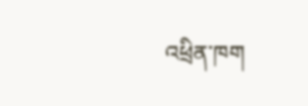འཕྲིན་ཁག